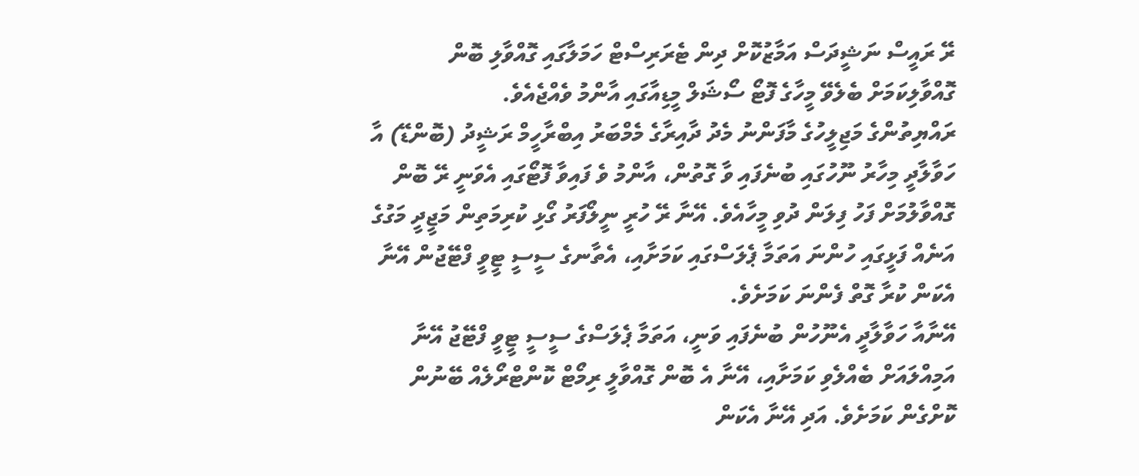ރޭ ރައީސް ނަޝީދަސް އަމާޒުކޮށް ދިން ޓެރަރިސްޓް ހަމަލާގައި ގޮއްވާލި ބޮން ގޮއްވާލިކަމަށް ބެލެވޭ މީހާގެ ފޮޓޯ ސޯޝަލް މީޑިއާގައި އާންމު ވެއްޖެއެވެ.
ރައްޔިތުންގެ މަޖިލީހުގެ މާފަންނު މެދު ދާއިރާގެ މެމްބަރު އިބްރާހީމް ރަޝީދު (ބޮންޑޭ) އާ ހަވާލާދީ މިހާރު ނޫހުގައި ބުނެފައި ވާ ގޮތުން، އާންމު ވެ ފައިވާ ފޮޓޯގައި އެވަނީ ރޭ ބޮން ގޮއްވާލުމަށް ފަހު ފިލަން ދުވި މީހާއެވެ. އޭނާ ރޭ ހުރީ ނީލޯފަރު ގޯޅި ކުރިމަތިން މަޖީދީ މަގުގެ އަނެއް ފަޅީގައި ހުންނަ އަތަމާ ޕެލަސްގައި ކަމަށާއި، އެތާނގެ ސީސީ ޓީވީ ފްޓޭޖުން އޭނާ އެކަން ކުރާ ގޮތް ފެންނަ ކަމަށެވެ.
އޭނާއާ ހަވާލާދީ އެނޫހުން ބުނެފައި ވަނީ، އަތަމާ ޕެލަސްގެ ސީސީ ޓީވީ ފްޓޭޖު އޭނާ އަމިއްލައަށް ބެއްލެވި ކަމަށާއި، އޭނާ އެ ބޮން ގޮއްވާލީ ރިމޯޓް ކޮންޓްރޯލެއް ބޭނުން ކޮށްގެން ކަމަށެވެ. އަދި އޭނާ އެކަން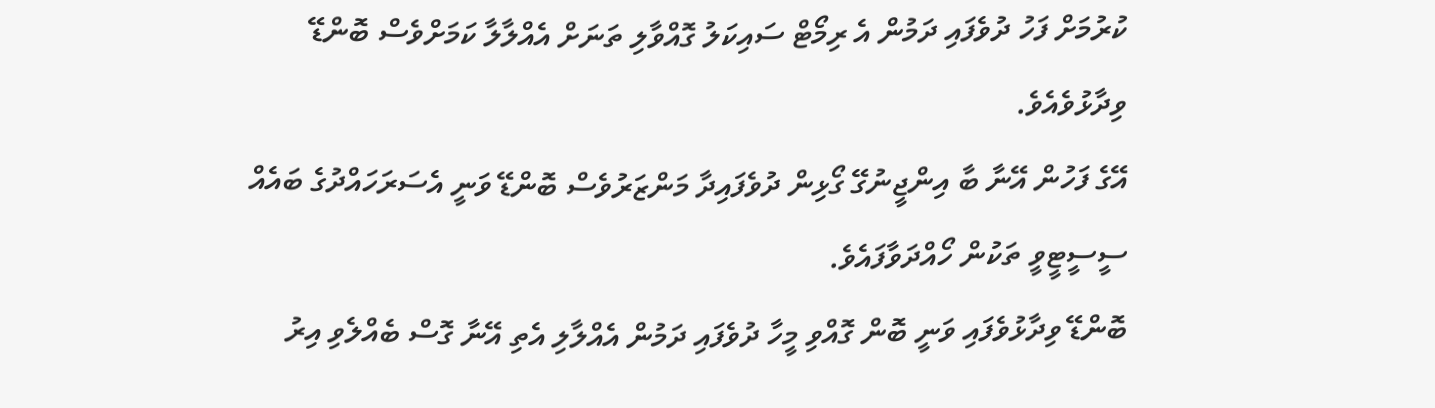ކުރުމަށް ފަހު ދުވެފައި ދަމުން އެ ރިމޯޓް ސައިކަލު ގޮއްވާލި ތަނަށް އެއްލާލާ ކަމަށްވެސް ބޮންޑޭ ވިދާޅުވެއެވެ.
އޭގެ ފަހުން އޭނާ ބާ އިންޖީނުގޭ ގޯޅިން ދުވެފައިދާ މަންޒަރުވެސް ބޮންޑޭ ވަނީ އެސަރަހައްދުގެ ބައެއް ސީސީޓީވީ ތަކުން ހޯއްދަވާފައެވެ.
ބޮންޑޭ ވިދާޅުވެފައި ވަނީ ބޮން ގޮއްވި މީހާ ދުވެފައި ދަމުން އެއްލާލި އެތި އޭނާ ގޮސް ބެއްލެވި އިރު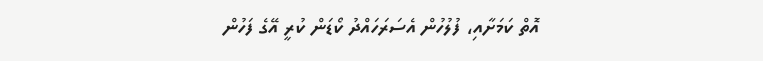އޮތް ކަމަށާއި، ފުލުހުން އެސަރަހައްދު ކޯޑަން ކުރީ އޭގެ ފަހުން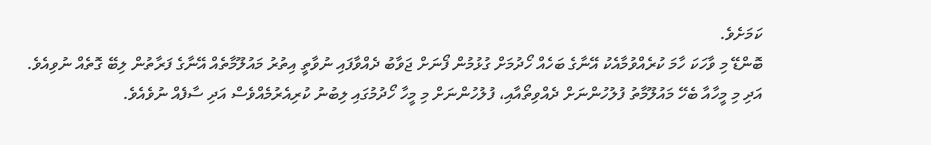ކަމަށެވެ.
ބޮންޑޭ މި ވާހަކަ ހާމަ ކުރެއްވުމާއެކު އޭނާގެ ބަހެއް ހޯދުމަށް ގުޅުމުން ފޯނަށް ޖަވާބު ދެއްވާފައި ނުވާތީ އިތުރު މައުލޫމާތެއް އޭނާގެ ފަރާތުން ލިބޭ ގޮތެއް ނުވިއެވެ.
އަދި މި މީހާއާ ބެހޭ މައުލޫމާތު ފުލުހުންނަށް ދެއްވިތޯއާއި، ފުލުހުންނަށް މި މީހާ ހޯދުމުގައި ލިބުނު ކުރިއެރުމެއްވެސް އަދި ސާފެއް ނުވެއެވެ.